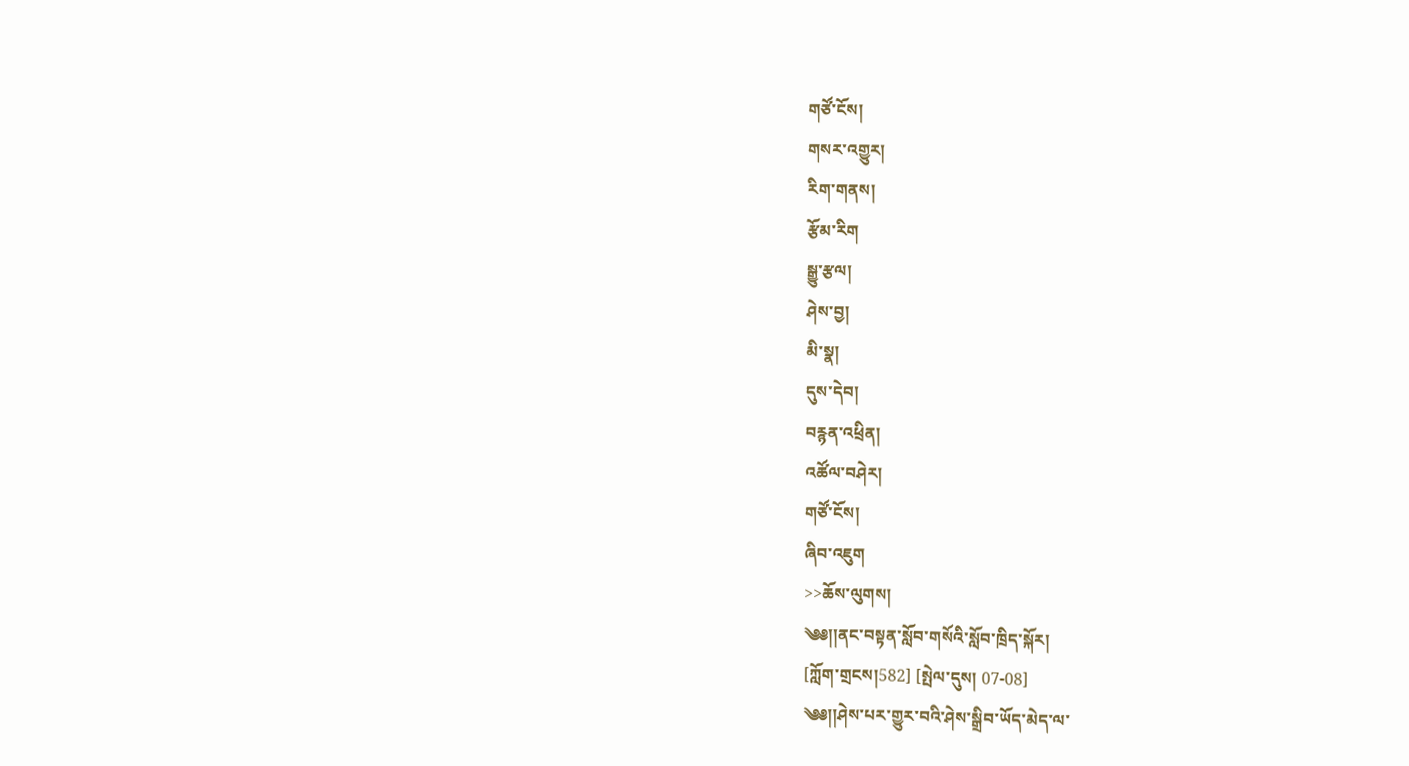གཙོ་ངོས།
གསར་འགྱུར།
རིག་གནས།
རྩོམ་རིག
སྒྱུ་རྩལ།
ཤེས་བྱ།
མི་སྣ།
དུས་དེབ།
བརྙན་འཕྲིན།
འཚོལ་བཤེར།
གཙོ་ངོས།
ཞིབ་འཇུག
>>ཆོས་ལུགས།
༄༅།།ནང་བསྟན་སློབ་གསོའི་སློབ་ཁྲིད་སྐོར།
[ཀློག་གྲངས།582] [སྤེལ་དུས། 07-08]
༄༅།།ཤེས་པར་གྱུར་བའི་ཤེས་སྒྲིབ་ཡོད་མེད་ལ་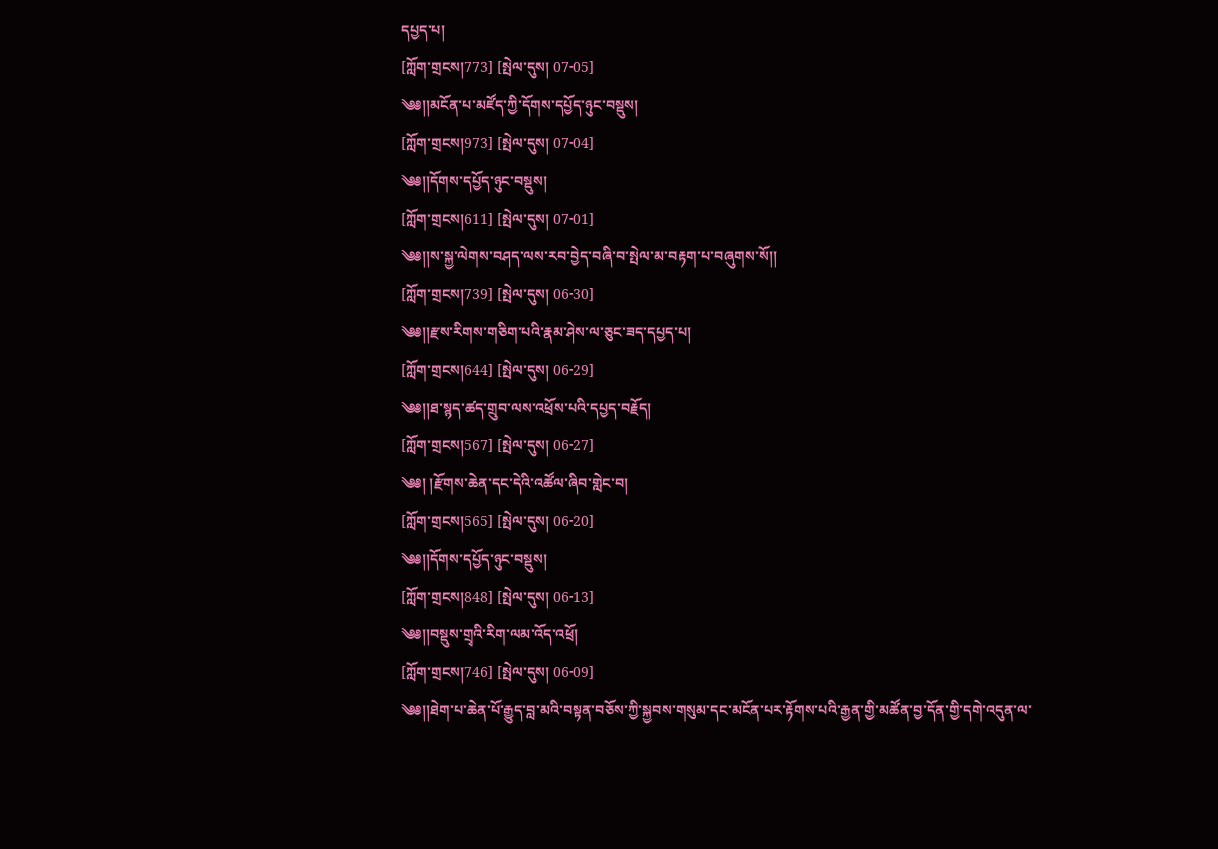དཔྱད་པ།
[ཀློག་གྲངས།773] [སྤེལ་དུས། 07-05]
༄༅།།མངོན་པ་མཛོད་ཀྱི་དོགས་དཔྱོད་ཉུང་བསྡུས།
[ཀློག་གྲངས།973] [སྤེལ་དུས། 07-04]
༄༅།།དོགས་དཔྱོད་ཉུང་བསྡུས།
[ཀློག་གྲངས།611] [སྤེལ་དུས། 07-01]
༄༅།།ས་སྐྱ་ལེགས་བཤད་ལས་རབ་བྱེད་བཞི་བ་སྤེལ་མ་བརྟག་པ་བཞུགས་སོ།།
[ཀློག་གྲངས།739] [སྤེལ་དུས། 06-30]
༄༅།།རྫས་རིགས་གཅིག་པའི་རྣམ་ཤེས་ལ་ཅུང་ཟད་དཔྱད་པ།
[ཀློག་གྲངས།644] [སྤེལ་དུས། 06-29]
༄༅།།ཐ་སྙད་ཚད་གྲུབ་ལས་འཕྲོས་པའི་དཔྱད་བརྗོད།
[ཀློག་གྲངས།567] [སྤེལ་དུས། 06-27]
༄༅། །རྫོགས་ཆེན་དང་དེའི་འཚོལ་ཞིབ་གླེང་བ།
[ཀློག་གྲངས།565] [སྤེལ་དུས། 06-20]
༄༅།།དོགས་དཔྱོད་ཉུང་བསྡུས།
[ཀློག་གྲངས།848] [སྤེལ་དུས། 06-13]
༄༅།།བསྡུས་གྲྭའི་རིག་ལམ་འོད་འཕྲོ།
[ཀློག་གྲངས།746] [སྤེལ་དུས། 06-09]
༄༅།།ཐེག་པ་ཆེན་པོ་རྒྱུད་བླ་མའི་བསྟན་བཅོས་ཀྱི་སྐྱབས་གསུམ་དང་མངོན་པར་རྟོགས་པའི་རྒྱན་གྱི་མཚོན་བྱ་དོན་གྱི་དགེ་འདུན་ལ་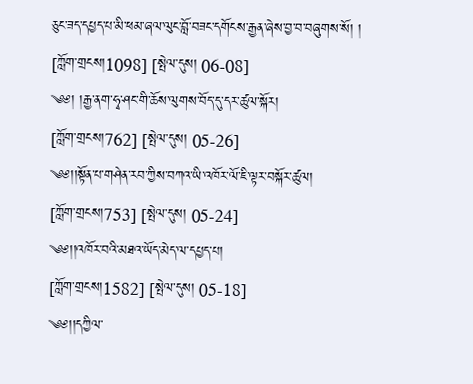ཅུང་ཟད་དཔྱད་པ་མི་ཕམ་ཞལ་ལུང་བློ་བཟང་དགོངས་རྒྱན་ཞེས་བྱ་བ་བཞུགས་སོ། །
[ཀློག་གྲངས།1098] [སྤེལ་དུས། 06-08]
༄༅། །རྒྱ་ནག་ཧྭ་ཤང་གི་ཆོས་ལུགས་བོད་དུ་དར་ཚུལ་སྐོར།
[ཀློག་གྲངས།762] [སྤེལ་དུས། 05-26]
༄༅།།སྟོན་པ་གཤེན་རབ་ཀྱིས་བཀའ་ཡི་འཁོར་ལོ་ཇི་ལྟར་བསྐོར་ཚུལ།
[ཀློག་གྲངས།753] [སྤེལ་དུས། 05-24]
༄༅།།འཁོར་བའི་མཐའ་ཡོད་མེད་ལ་དཔྱད་པ།
[ཀློག་གྲངས།1582] [སྤེལ་དུས། 05-18]
༄༅།།དཀྱིལ་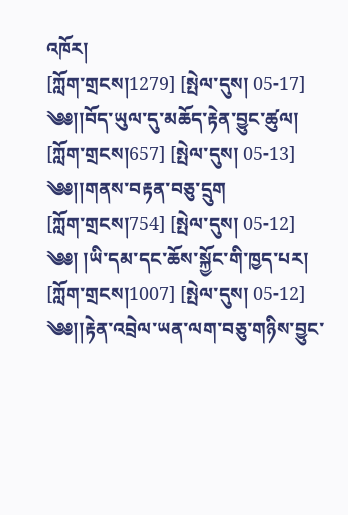འཁོར།
[ཀློག་གྲངས།1279] [སྤེལ་དུས། 05-17]
༄༅།།བོད་ཡུལ་དུ་མཆོད་རྟེན་བྱུང་ཚུལ།
[ཀློག་གྲངས།657] [སྤེལ་དུས། 05-13]
༄༅།།གནས་བརྟན་བཅུ་དྲུག
[ཀློག་གྲངས།754] [སྤེལ་དུས། 05-12]
༄༅། །ཡི་དམ་དང་ཆོས་སྐྱོང་གི་ཁྱད་པར།
[ཀློག་གྲངས།1007] [སྤེལ་དུས། 05-12]
༄༅།།རྟེན་འབྲེལ་ཡན་ལག་བཅུ་གཉིས་བྱུང་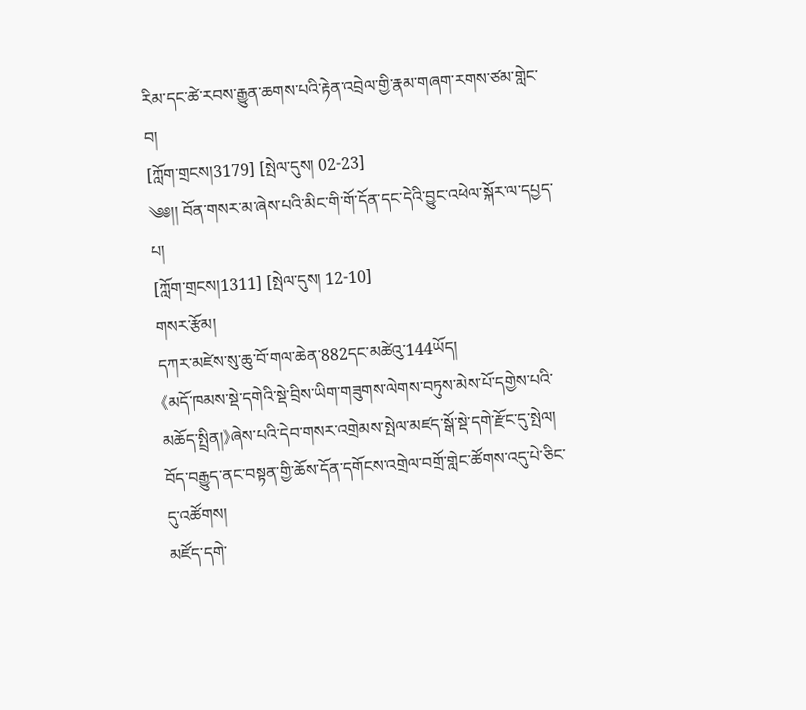རིམ་དང་ཚེ་རབས་རྒྱུན་ཆགས་པའི་རྟེན་འབྲེལ་གྱི་རྣམ་གཞག་རགས་ཙམ་གླེང་བ།
[ཀློག་གྲངས།3179] [སྤེལ་དུས། 02-23]
༄༅།། བོན་གསར་མ་ཞེས་པའི་མིང་གི་གོ་དོན་དང་དེའི་བྱུང་འཕེལ་སྐོར་ལ་དཔྱད་པ།
[ཀློག་གྲངས།1311] [སྤེལ་དུས། 12-10]
གསར་རྩོམ།
དཀར་མཛེས་སུ་ཆུ་བོ་གལ་ཆེན་882དང་མཚེའུ་144ཡོད།
《མདོ་ཁམས་སྡེ་དགེའི་སྡེ་བྲིས་ཡིག་གཟུགས་ལེགས་བཏུས་མེས་པོ་དགྱེས་པའི་མཆོད་སྤྲིན།》ཞེས་པའི་དེབ་གསར་འགྲེམས་སྤེལ་མཛད་སྒོ་སྡེ་དགེ་རྫོང་དུ་སྤེལ།
བོད་བརྒྱུད་ནང་བསྟན་གྱི་ཆོས་དོན་དགོངས་འགྲེལ་བགྲོ་གླེང་ཚོགས་འདུ་པེ་ཅིང་དུ་འཚོགས།
མཛོད་དགེ་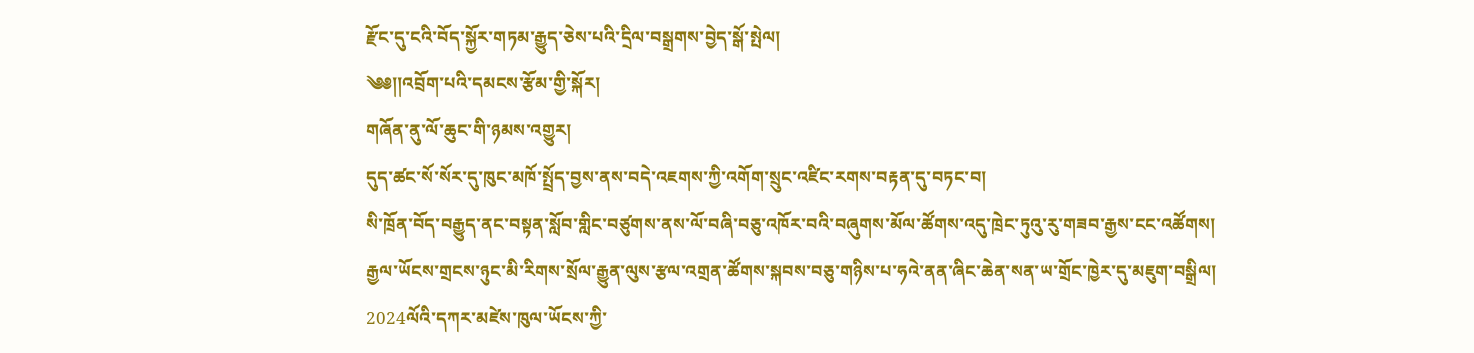རྫོང་དུ་ངའི་བོད་སྐྱོར་གཏམ་རྒྱུད་ཅེས་པའི་དྲིལ་བསྒྲགས་བྱེད་སྒོ་སྤེལ།
༄༅།།འབྲོག་པའི་དམངས་རྩོམ་གྱི་སྐོར།
གཞོན་ནུ་ལོ་ཆུང་གི་ཉམས་འགྱུར།
དུད་ཚང་སོ་སོར་དུ་ཁུང་མཁོ་སྤྲོད་བྱས་ནས་བདེ་འཇགས་ཀྱི་འགོག་སྲུང་འཛིང་རགས་བརྟན་དུ་བཏང་བ།
སི་ཁྲོན་བོད་བརྒྱུད་ནང་བསྟན་སློབ་གླིང་བཙུགས་ནས་ལོ་བཞི་བཅུ་འཁོར་བའི་བཞུགས་མོལ་ཚོགས་འདུ་ཁྲེང་ཏུའུ་རུ་གཟབ་རྒྱས་ངང་འཚོགས།
རྒྱལ་ཡོངས་གྲངས་ཉུང་མི་རིགས་སྲོལ་རྒྱུན་ལུས་རྩལ་འགྲན་ཚོགས་སྐབས་བཅུ་གཉིས་པ་ཧའེ་ནན་ཞིང་ཆེན་སན་ཡ་གྲོང་ཁྱེར་དུ་མཇུག་བསྒྲིལ།
2024ལོའི་དཀར་མཛེས་ཁུལ་ཡོངས་ཀྱི་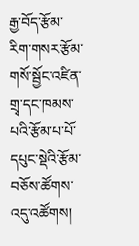རྒྱ་བོད་རྩོམ་རིག་གསར་རྩོམ་གསོ་སྦྱོང་འཛིན་གྲྭ་དང་ཁམས་པའི་རྩོམ་པ་པོ་དཔུང་སྡེའི་རྩོམ་བཅོས་ཚོགས་འདུ་འཚོགས།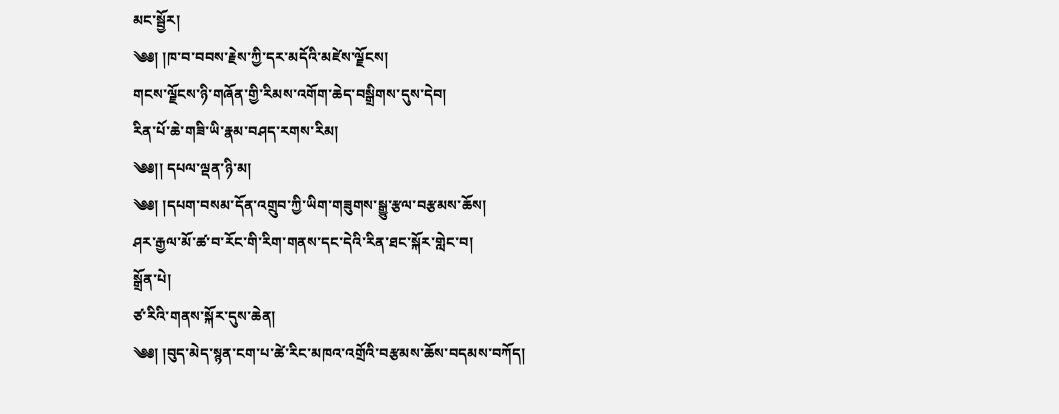མང་སྦྱོར།
༄༅། །ཁ་བ་བབས་རྗེས་ཀྱི་དར་མདོའི་མཛེས་ལྗོངས།
གངས་ལྗོངས་ཉི་གཞོན་གྱི་རིམས་འགོག་ཆེད་བསྒྲིགས་དུས་དེབ།
རིན་པོ་ཆེ་གཟི་ཡི་རྣམ་བཤད་རགས་རིམ།
༄༅།། དཔལ་ལྡན་ཉི་མ།
༄༅། །དཔག་བསམ་དོན་འགྲུབ་ཀྱི་ཡིག་གཟུགས་སྒྱུ་རྩལ་བརྩམས་ཆོས།
ཤར་རྒྱལ་མོ་ཚ་བ་རོང་གི་རིག་གནས་དང་དེའི་རིན་ཐང་སྐོར་གླེང་བ།
སྒྲོན་པེ།
ཙ་རིའི་གནས་སྐོར་དུས་ཆེན།
༄༅། །བུད་མེད་སྙན་ངག་པ་ཚེ་རིང་མཁའ་འགྲོའི་བརྩམས་ཆོས་བདམས་བཀོད།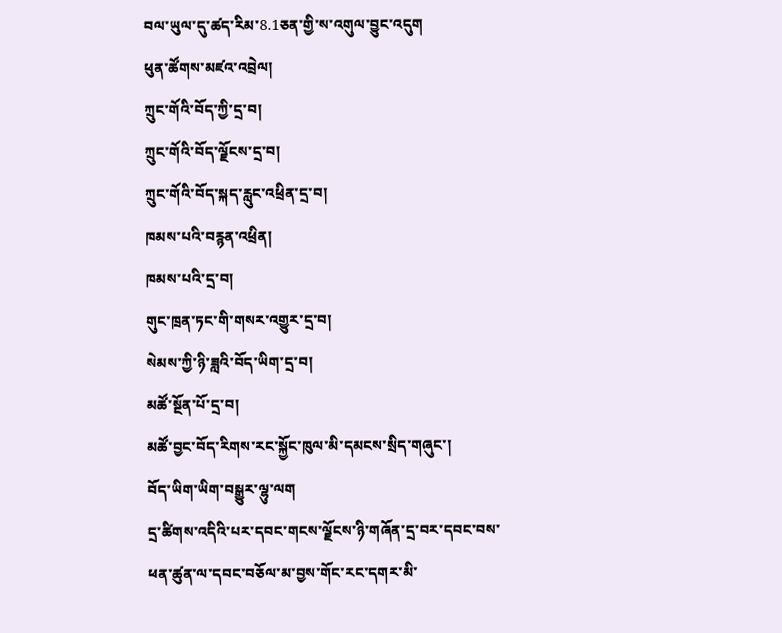བལ་ཡུལ་དུ་ཚད་རིམ་8.1ཅན་གྱི་ས་འགུལ་བྱུང་འདུག
ཕུན་ཚོགས་མཛའ་འབྲེལ།
ཀྲུང་གོའི་བོད་ཀྱི་དྲ་བ།
ཀྲུང་གོའི་བོད་ལྗོངས་དྲ་བ།
ཀྲུང་གོའི་བོད་སྐད་རླུང་འཕྲིན་དྲ་བ།
ཁམས་པའི་བརྙན་འཕྲིན།
ཁམས་པའི་དྲ་བ།
གུང་ཁྲན་ཏང་གི་གསར་འགྱུར་དྲ་བ།
སེམས་ཀྱི་ཉི་ཟླའི་བོད་ཡིག་དྲ་བ།
མཚོ་སྔོན་པོ་དྲ་བ།
མཚོ་བྱང་བོད་རིགས་རང་སྐྱོང་ཁུལ་མི་དམངས་སྲིད་གཞུང་།
བོད་ཡིག་ཡིག་བསྒྱུར་ལྷུ་ལག
དྲ་ཚིགས་འདིའི་པར་དབང་གངས་ལྗོངས་ཉི་གཞོན་དྲ་བར་དབང་བས་ཕན་ཚུན་ལ་དབང་བཅོལ་མ་བྱས་གོང་རང་དགར་མི་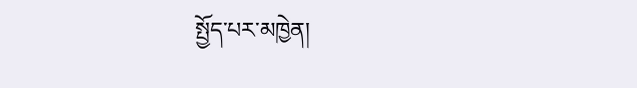སྤྱོད་པར་མཁྱེན།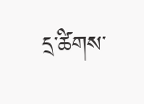དྲ་ཚིགས་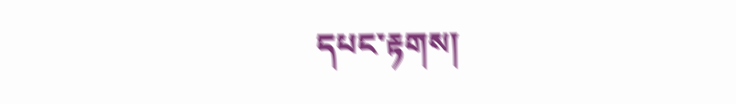དཔང་རྟགས།